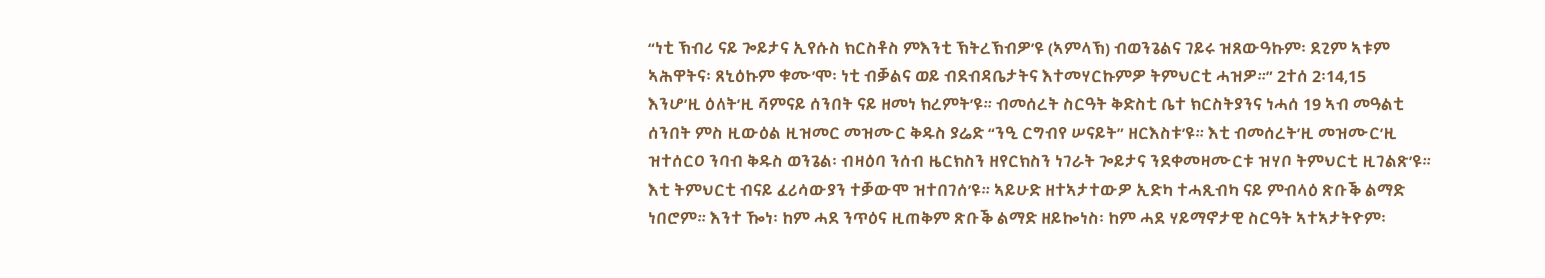“ነቲ ኽብሪ ናይ ጐይታና ኢየሱስ ክርስቶስ ምእንቲ ኽትረኽብዎ’ዩ (ኣምላኽ) ብወንጌልና ገይሩ ዝጸውዓኩም፡ ደጊም ኣቱም ኣሕዋትና፡ ጸኒዕኩም ቁሙ’ሞ፡ ነቲ ብቓልና ወይ ብደብዳቤታትና እተመሃርኩምዎ ትምህርቲ ሓዝዎ።” 2ተሰ 2፡14,15
እንሆ’ዚ ዕለት’ዚ ሻምናይ ሰንበት ናይ ዘመነ ክረምት’ዩ። ብመሰረት ስርዓት ቅድስቲ ቤተ ክርስትያንና ነሓሰ 19 ኣብ መዓልቲ ሰንበት ምስ ዚውዕል ዚዝመር መዝሙር ቅዱስ ያሬድ “ንዒ ርግብየ ሠናይት” ዘርእስቱ’ዩ። እቲ ብመሰረት’ዚ መዝሙር’ዚ ዝተሰርዐ ንባብ ቅዱስ ወንጌል፡ ብዛዕባ ንሰብ ዜርክስን ዘየርክስን ነገራት ጐይታና ንደቀመዛሙርቱ ዝሃቦ ትምህርቲ ዚገልጽ’ዩ። እቲ ትምህርቲ ብናይ ፈሪሳውያን ተቓውሞ ዝተበገሰ’ዩ። ኣይሁድ ዘተኣታተውዎ ኢድካ ተሓጺብካ ናይ ምብላዕ ጽቡቕ ልማድ ነበሮም። እንተ ዀነ፡ ከም ሓደ ንጥዕና ዚጠቅም ጽቡቕ ልማድ ዘይኰነስ፡ ከም ሓደ ሃይማኖታዊ ስርዓት ኣተኣታትዮም፡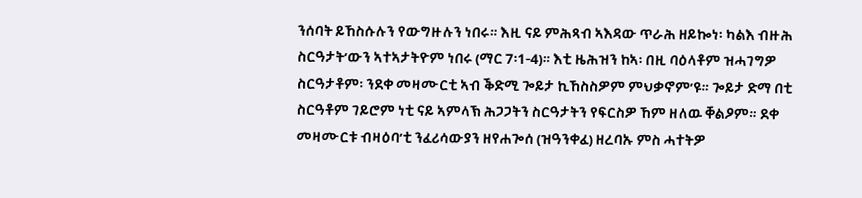ንሰባት ይኸስሱሉን የውግዙሉን ነበሩ። እዚ ናይ ምሕጻብ ኣእዳው ጥራሕ ዘይኰነ፡ ካልእ ብዙሕ ስርዓታት’ውን ኣተኣታትዮም ነበሩ (ማር 7፡1-4)። እቲ ዜሕዝን ከኣ፡ በዚ ባዕላቶም ዝሓገግዎ ስርዓታቶም፡ ንደቀ መዛሙርቲ ኣብ ቕድሚ ጐይታ ኪኸስስዎም ምህቃኖም’ዩ። ጐይታ ድማ በቲ ስርዓቶም ገይሮም ነቲ ናይ ኣምላኽ ሕጋጋትን ስርዓታትን የፍርስዎ ኸም ዘለዉ ቐልዖም። ደቀ መዛሙርቱ ብዛዕባ’ቲ ንፈሪሳውያን ዘየሐጐሰ (ዝዓንቀፈ) ዘረባኡ ምስ ሓተትዎ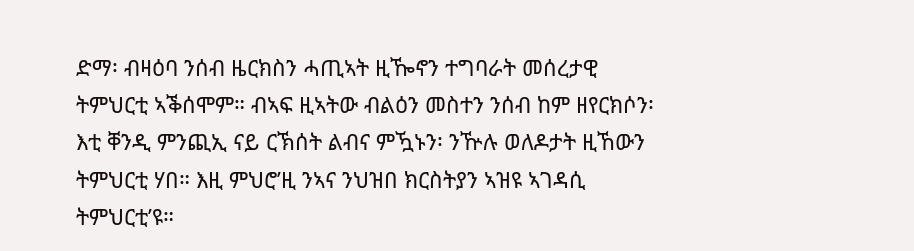ድማ፡ ብዛዕባ ንሰብ ዜርክስን ሓጢኣት ዚዀኖን ተግባራት መሰረታዊ ትምህርቲ ኣቕሰሞም። ብኣፍ ዚኣትው ብልዕን መስተን ንሰብ ከም ዘየርክሶን፡ እቲ ቐንዲ ምንጪኢ ናይ ርኽሰት ልብና ምዃኑን፡ ንዅሉ ወለዶታት ዚኸውን ትምህርቲ ሃበ። እዚ ምህሮ’ዚ ንኣና ንህዝበ ክርስትያን ኣዝዩ ኣገዳሲ ትምህርቲ’ዩ።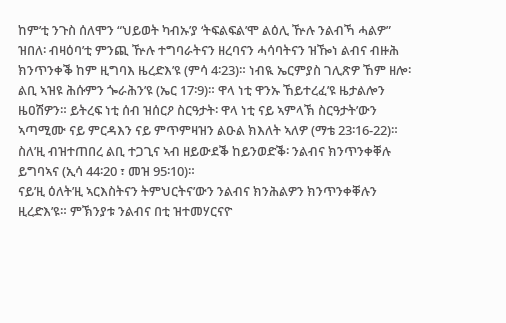ከም’ቲ ንጉስ ሰለሞን “ህይወት ካብኡ’ያ ‘ትፍልፍል’ሞ ልዕሊ ዅሉ ንልብኻ ሓልዎ” ዝበለ፡ ብዛዕባ’ቲ ምንጪ ዅሉ ተግባራትናን ዘረባናን ሓሳባትናን ዝዀነ ልብና ብዙሕ ክንጥንቀቕ ከም ዚግባእ ዜረድእ’ዩ (ምሳ 4፡23)። ነብዪ ኤርምያስ ገሊጽዎ ኸም ዘሎ፡ ልቢ ኣዝዩ ሕሱምን ጐራሕን’ዩ (ኤር 17፡9)። ዋላ ነቲ ዋንኡ ኸይተረፈ’ዩ ዜታልሎን ዜዐሽዎን። ይትረፍ ነቲ ሰብ ዝሰርዖ ስርዓታት፡ ዋላ ነቲ ናይ ኣምላኽ ስርዓታት’ውን ኣጣሚሙ ናይ ምርዳእን ናይ ምጥምዛዝን ልዑል ክእለት ኣለዎ (ማቴ 23፡16-22)። ስለ’ዚ ብዝተጠበረ ልቢ ተጋጊና ኣብ ዘይውደቕ ከይንወድቕ፡ ንልብና ክንጥንቀቐሉ ይግባኣና (ኢሳ 44፡20 ፣ መዝ 95፡10)።
ናይ’ዚ ዕለት’ዚ ኣርእስትናን ትምህርትና’ውን ንልብና ክንሕልዎን ክንጥንቀቐሉን ዚረድእ’ዩ። ምኽንያቱ ንልብና በቲ ዝተመሃርናዮ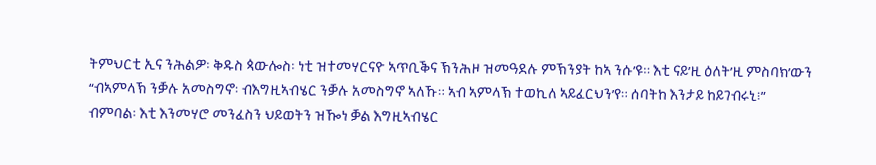ትምህርቲ ኢና ንሕልዎ፡ ቅዱስ ጳውሎስ፡ ነቲ ዝተመሃርናዮ ኣጥቢቕና ኽንሕዞ ዝመዓደሉ ምኽንያት ከኣ ንሱ’ዩ። እቲ ናይ’ዚ ዕለት’ዚ ምስባክ’ውን
“ብኣምላኽ ንቓሉ አመስግኖ፡ ብእግዚኣብሄር ንቓሉ አመስግኖ ኣለኹ። ኣብ ኣምላኽ ተወኪለ ኣይፈርህን’የ። ሰባትከ እንታይ ከይገብሩኒ፧”
ብምባል፡ እቲ እንመሃሮ መንፈስን ህይወትን ዝዀነ ቓል እግዚኣብሄር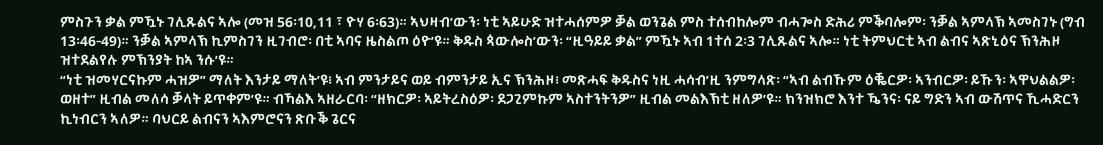ምስጉን ቃል ምዃኑ ገሊጹልና ኣሎ (መዝ 56፡10,11 ፣ ዮሃ 6፡63)። ኣህዛብ’ውን፡ ነቲ ኣይሁድ ዝተሓሰምዎ ቓል ወንጌል ምስ ተሰብከሎም ብሓጐስ ድሕሪ ምቕባሎም፡ ንቓል ኣምላኽ ኣመስገኑ (ግብ 13፡46-49)። ንቓል ኣምላኽ ኪምስገን ዚገብሮ፡ በቲ ኣባና ዜስልጦ ዕዮ’ዩ። ቅዱስ ጳውሎስ’ውን፡ “ዚዓይይ ቃል” ምዃኑ ኣብ 1ተሰ 2፡3 ገሊጹልና ኣሎ። ነቲ ትምህርቲ ኣብ ልብና ኣጽኒዕና ኽንሕዞ ዝተደልየሉ ምኽንያት ከኣ ንሱ’ዩ።
“ነቲ ዝመሃርናኩም ሓዝዎ” ማለት እንታይ ማለት’ዩ፧ ኣብ ምንታይና ወይ ብምንታይ ኢና ኽንሕዞ፧ መጽሓፍ ቅዱስና ነዚ ሓሳብ’ዚ ንምግላጽ፡ “ኣብ ልብኹም ዕቘርዎ፡ ኣንብርዎ፡ ይኹን፡ ኣዋህልልዎ፡ ወዘተ” ዚብል መለሳ ቓላት ይጥቀም’ዩ። ብኻልእ ኣዘራርባ፡ “ዘክርዎ፡ ኣይትረስዕዎ፡ ደጋጊምኩም ኣስተንትንዎ” ዚብል መልእኽቲ ዘለዎ’ዩ። ክንዝክሮ እንተ ዄንና፡ ናይ ግድን ኣብ ውሽጥና ኺሓድርን ኪነብርን ኣለዎ። ባህርይ ልብናን ኣእምሮናን ጽቡቕ ጌርና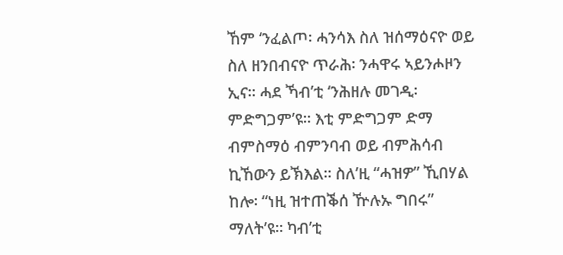ኸም ‘ንፈልጦ፡ ሓንሳእ ስለ ዝሰማዕናዮ ወይ ስለ ዘንበብናዮ ጥራሕ፡ ንሓዋሩ ኣይንሖዞን ኢና። ሓደ ኻብ’ቲ ‘ንሕዘሉ መገዲ፡ ምድግጋም’ዩ። እቲ ምድግጋም ድማ ብምስማዕ ብምንባብ ወይ ብምሕሳብ ኪኸውን ይኽእል። ስለ’ዚ “ሓዝዎ” ኺበሃል ከሎ፡ “ነዚ ዝተጠቕሰ ዅሉኡ ግበሩ” ማለት’ዩ። ካብ’ቲ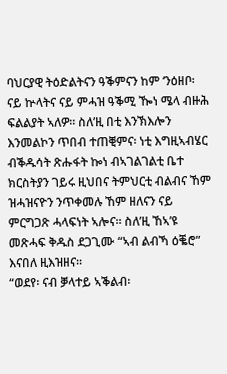ባህርያዊ ትዕድልትናን ዓቕምናን ከም ‘ንዕዘቦ፡ ናይ ኵላትና ናይ ምሓዝ ዓቕሚ ዀነ ሜላ ብዙሕ ፍልልያት ኣለዎ። ስለ’ዚ በቲ እንኽእሎን እንመልኮን ጥበብ ተጠቒምና፡ ነቲ እግዚኣብሄር ብቕዱሳት ጽሑፋት ኰነ ብኣገልገልቲ ቤተ ክርስትያን ገይሩ ዚህበና ትምህርቲ ብልብና ኸም ዝሓዝናዮን ንጥቀመሉ ኸም ዘለናን ናይ ምርግጋጽ ሓላፍነት ኣሎና። ስለ’ዚ ኸኣ’ዩ መጽሓፍ ቅዱስ ደጋጊሙ “ኣብ ልብኻ ዕቘሮ” እናበለ ዚእዝዘና።
“ወደየ፡ ናብ ቓላተይ ኣቕልብ፡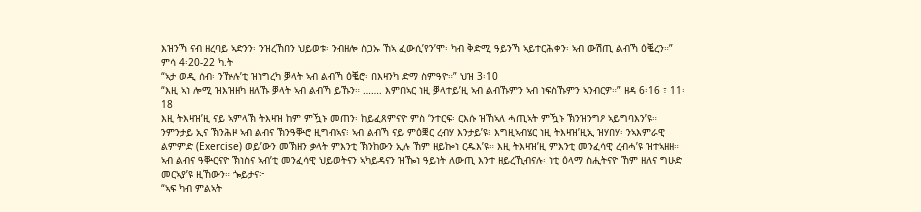እዝንኻ ናብ ዘረባይ ኣድንን፡ ንዝረኸበን ህይወቱ፡ ንብዘሎ ስጋኡ ኸኣ ፈውሲ’የን’ሞ፡ ካብ ቅድሚ ዓይንኻ ኣይተርሕቀን፡ ኣብ ውሽጢ ልብኻ ዕቘረን።” ምሳ 4፡20-22 ካ.ት
“ኣታ ወዲ ሰብ፡ ንዅሉ’ቲ ዝነግረካ ቓላት ኣብ ልብኻ ዕቘሮ፡ በእዛንካ ድማ ስምዓዮ።” ህዝ 3፡10
“እዚ ኣነ ሎሚ ዝእዝዘካ ዘለኹ ቓላት ኣብ ልብኻ ይኹን። ……. እምበኣር ነዚ ቓላተይ’ዚ ኣብ ልብኹምን ኣብ ነፍስኹምን ኣንብርዎ።” ዘዳ 6፡16 ፣ 11፡18
እዚ ትእዛዝ’ዚ ናይ ኣምላኽ ትእዛዝ ከም ምዃኑ መጠን፡ ከይፈጸምናዮ ምስ ‘ንተርፍ፡ ርእሱ ዝኸኣለ ሓጢኣት ምዃኑ ኽንዝንግዖ ኣይግባእን’ዩ።
ንምንታይ ኢና ኽንሕዞ ኣብ ልብና ኽንዓቝሮ ዚግብኣና፧ ኣብ ልብኻ ናይ ምዕቛር ረብሃ እንታይ’ዩ፧ እግዚኣብሄር ነዚ ትእዛዝ’ዚኢ ዝሃበሃ፡ ንኣእምራዊ ልምምድ (Exercise) ወይ’ውን መኽዘን ቃላት ምእንቲ ኽንከውን ኢሉ ኸም ዘይኰነ ርዱእ’ዩ። እዚ ትእዛዝ’ዚ ምእንቲ መንፈሳዊ ረብሓ’ዩ ዝተኣዘዘ። ኣብ ልብና ዓቝርናዮ ኽነስና ኣብ’ቲ መንፈሳዊ ህይወትናን ኣካይዳናን ዝዀነ ዓይነት ለውጢ እንተ ዘይረኺብናሉ፡ ነቲ ዕላማ ስሒትናዮ ኸም ዘለና ግሁድ መርኣያ’ዩ ዚኸውን። ጐይታና፦
“ኣፍ ካብ ምልኣት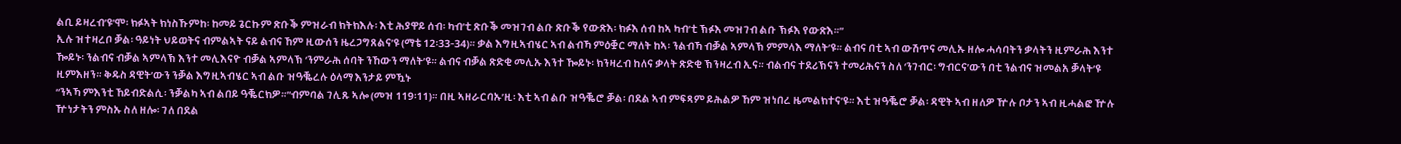ልቢ ይዛረብ’ዩ’ሞ፡ ክፉኣት ክነስኹምከ፡ ከመይ ጌርኩም ጽቡቕ ምዝራብ ክትክእሉ፡ እቲ ሕያዋይ ሰብ፡ ካብ’ቲ ጽቡቕ መዝገብ ልቡ ጽቡቕ የውጽእ፡ ክፉእ ሰብ ከኣ ካብ’ቲ ኽፉእ መዝገብ ልቡ ኽፉእ የውጽእ።”
ኢሉ ዝተዛረቦ ቓል፡ ዓይነት ህይወትና ብምልኣት ናይ ልብና ኸም ዚውሰን ዜረጋግጸልና’ዩ (ማቴ 12፡33-34)። ቃል እግዚኣብሄር ኣብ ልብኻ ምዕቛር ማለት ከኣ፡ ንልብኻ ብቓል ኣምላኽ ምምላእ ማለት’ዩ። ልብና በቲ ኣብ ውሽጥና መሊኡ ዘሎ ሓሳባትን ቃላትን ዚምራሕ እንተ ዀይኑ፡ ንልብና ብቓል ኣምላኽ እንተ መሊእናዮ ብቓል ኣምላኽ ‘ንምራሕ ሰባት ንኸውን ማለት’ዩ። ልብና ብቓል ጽድቂ መሊኡ እንተ ዀይኑ፡ ክንዛረብ ከለና ቃላት ጽድቂ ኽንዛረብ ኢና። ብልብና ተደሪኽናን ተመሪሕናን ስለ ‘ንገብር፡ ግብርና’ውን በቲ ንልብና ዝመልአ ቓላት’ዩ ዚምእዘን። ቅዱስ ዳዊት’ውን ንቓል እግዚኣብሄር ኣብ ልቡ ዝዓቘረሉ ዕላማ እንታይ ምዃኑ
“ንኣኻ ምእንቲ ኸይብድልሲ፡ ንቓልካ ኣብ ልበይ ዓቘርክዎ።”ብምባል ገሊጹ ኣሎ (መዝ 119፡11)። በዚ ኣዘራርባኡ’ዚ፡ እቲ ኣብ ልቡ ዝዓቘሮ ቓል፡ በደል ኣብ ምፍጻም ይሕልዎ ኸም ዝነበረ ዜመልክተና’ዩ። እቲ ዝዓቘሮ ቓል፡ ዳዊት ኣብ ዘለዎ ዅሉ ቦታን ኣብ ዚሓልፎ ዅሉ ዅነታትን ምስኡ ስለ ዘሎ፡ ገለ በደል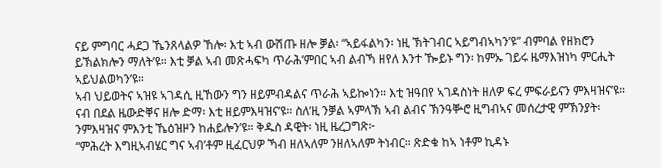ናይ ምግባር ሓደጋ ኼንጸላልዎ ኸሎ፡ እቲ ኣብ ውሽጡ ዘሎ ቓል፡ “ኣይፋልካን፡ ነዚ ኽትገብር ኣይግብኣካን’ዩ” ብምባል የዘክሮን ይኽልክሎን ማለት’ዩ። እቲ ቓል ኣብ መጽሓፍካ ጥራሕ’ምበር ኣብ ልብኻ ዘየለ እንተ ዀይኑ ግን፡ ከምኡ ገይሩ ዜማእዝነካ ምርሒት ኣይህልወካን’ዩ።
ኣብ ህይወትና ኣዝዩ ኣገዳሲ ዚኸውን ግን ዘይምብዳልና ጥራሕ ኣይኰነን። እቲ ዝዓበየ ኣገዳስነት ዘለዎ ፍረ ምፍራይናን ምእዛዝና’ዩ። ናብ በደል ዜውድቐና ዘሎ ድማ፡ እቲ ዘይምእዛዝና’ዩ። ስለ’ዚ ንቓል ኣምላኽ ኣብ ልብና ኽንዓቝሮ ዚግብኣና መሰረታዊ ምኽንያት፡ ንምእዛዝና ምእንቲ ኼዕዝዞን ከሐይሎን’ዩ። ቅዱስ ዳዊት፡ ነዚ ዜረጋግጽ፦
“ምሕረት እግዚኣብሄር ግና ኣብ’ቶም ዚፈርህዎ ኻብ ዘለኣለም ንዘለኣለም ትነብር። ጽድቁ ከኣ ነቶም ኪዳኑ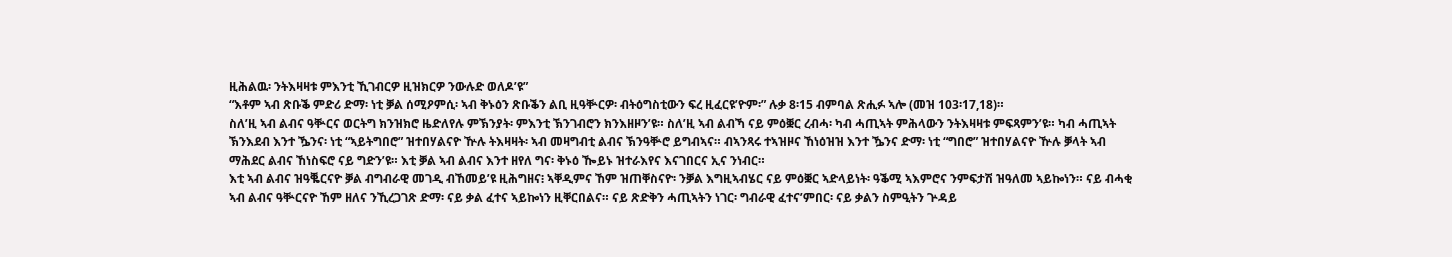ዚሕልዉ፡ ንትእዛዛቱ ምእንቲ ኺገብርዎ ዚዝክርዎ ንውሉድ ወለዶ’ዩ”
“እቶም ኣብ ጽቡቕ ምድሪ ድማ፡ ነቲ ቓል ሰሚዖምሲ፡ ኣብ ቅኑዕን ጽቡቕን ልቢ ዚዓቝርዎ፡ ብትዕግስቲውን ፍረ ዚፈርዩ’ዮም፡” ሉቃ 8፡15 ብምባል ጽሒፉ ኣሎ (መዝ 103፡17,18)።
ስለ’ዚ ኣብ ልብና ዓቝርና ወርትግ ክንዝክሮ ዜድለየሉ ምኽንያት፡ ምእንቲ ኽንገብሮን ክንእዘዞን’ዩ። ስለ’ዚ ኣብ ልብኻ ናይ ምዕቛር ረብሓ፡ ካብ ሓጢኣት ምሕላውን ንትእዛዛቱ ምፍጻምን’ዩ። ካብ ሓጢኣት ኽንእደብ እንተ ዄንና፡ ነቲ “ኣይትግበሮ” ዝተበሃልናዮ ዅሉ ትእዛዛት፡ ኣብ መዛግብቲ ልብና ኽንዓቝሮ ይግብኣና። ብኣንጻሩ ተኣዝዞና ኸነዕዝዝ እንተ ዄንና ድማ፡ ነቲ “ግበሮ” ዝተበሃልናዮ ዅሉ ቓላት ኣብ ማሕደር ልብና ኸነስፍሮ ናይ ግድን’ዩ። እቲ ቓል ኣብ ልብና እንተ ዘየለ ግና፡ ቅኑዕ ዀይኑ ዝተራእየና እናገበርና ኢና ንነብር።
እቲ ኣብ ልብና ዝዓቘርናዮ ቓል ብግብራዊ መገዲ ብኸመይ’ዩ ዚሕግዘና፧ ኣቐዲምና ኸም ዝጠቐስናዮ፡ ንቓል እግዚኣብሄር ናይ ምዕቛር ኣድላይነት፡ ዓቕሚ ኣእምሮና ንምፍታሽ ዝዓለመ ኣይኰነን። ናይ ብሓቂ ኣብ ልብና ዓቝርናዮ ኸም ዘለና ንኺረጋገጽ ድማ፡ ናይ ቃል ፈተና ኣይኰነን ዚቐርበልና። ናይ ጽድቅን ሓጢኣትን ነገር፡ ግብራዊ ፈተና’ምበር፡ ናይ ቃልን ስምዒትን ጕዳይ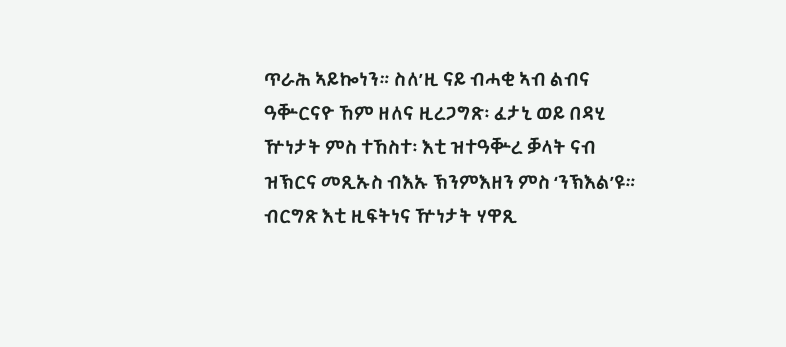ጥራሕ ኣይኰነን። ስለ’ዚ ናይ ብሓቂ ኣብ ልብና ዓቝርናዮ ኸም ዘለና ዚረጋግጽ፡ ፈታኒ ወይ በዳሂ ዅነታት ምስ ተኸስተ፡ እቲ ዝተዓቝረ ቓላት ናብ ዝኽርና መጺኡስ ብእኡ ኽንምእዘን ምስ ‘ንኽእል’ዩ። ብርግጽ እቲ ዚፍትነና ዅነታት ሃዋጺ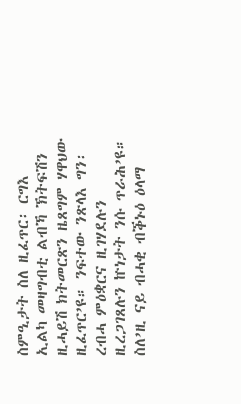ስምዒታት ስለ ዚፈጥር፡ ርግእ ኢልካ መዛግብቲ ልብኻ ኽትፍሽን ዚሓይሽ ክትመርጽን ዜጸግም ሃዋህው ዚፈጥር’ዩ። ንፍተው ንጽላእ ግን፡ ረብሓ ምዕቋርና ዚገሃደሉን ዚረጋገጸሉን ኵነታት ንሱ ጥራሕ’ዩ። ስለ’ዚ ናይ ብሓቂ ብቕኑዕ ዕላማ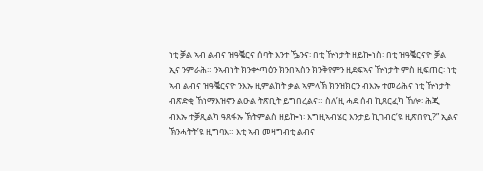ነቲ ቓል ኣብ ልብና ዝዓቘርና ሰባት እንተ ዄንና፡ በቲ ዅነታት ዘይኰነስ፡ በቲ ዝዓቘርናዮ ቓል ኢና ንምራሕ። ንኣብነት ክንቍጣዕን ክንበኣስን ክንቅየምን ዚደፍኣና ዅነታት ምስ ዚፍጠር፡ ነቲ ኣብ ልብና ዝዓቘርናዮ ንእኡ ዚምልከት ቃል ኣምላኽ ክንዝክርን ብእኡ ተመሪሕና ነቲ ዅነታት ብጽድቂ ኸነማእዝኖን ልዑል ትጽቢት ይግበረልና። ስለ’ዚ ሓደ ሰብ ኪጸርፈካ ኸሎ፡ ሕጂ ብእኡ ተቓጺልካ ዓጸፋኡ ኽትምልስ ዘይኰነ፡ እግዚኣብሄር እንታይ ኪገብር’ዩ ዚጽበየኒ?” ኢልና ኽንሓትት’ዩ ዚግባእ። እቲ ኣብ መዛግብቲ ልብና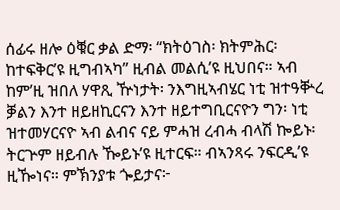ሰፊሩ ዘሎ ዕቑር ቃል ድማ፡ “ክትዕገስ፡ ክትምሕር፡ ከተፍቅር’ዩ ዚግብኣካ” ዚብል መልሲ’ዩ ዚህበና። ኣብ ከም’ዚ ዝበለ ሃዋጺ ዅነታት፡ ንእግዚኣብሄር ነቲ ዝተዓቝረ ቓልን እንተ ዘይዘኪርናን እንተ ዘይተግቢርናዮን ግን፡ ነቲ ዝተመሃርናዮ ኣብ ልብና ናይ ምሓዝ ረብሓ ብላሽ ኰይኑ፡ ትርጕም ዘይብሉ ዀይኑ’ዩ ዚተርፍ። ብኣንጻሩ ንፍርዲ’ዩ ዚዀነና። ምኽንያቱ ጐይታና፦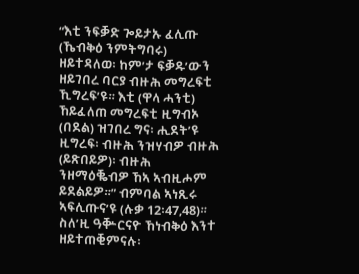“እቲ ንፍቓድ ጐይታኡ ፈሊጡ (ኼብቅዕ ንምትግባሩ) ዘይተዳለወ፡ ከም’ታ ፍቓዱ’ውን ዘይገበረ ባርያ ብዙሕ መግረፍቲ ኺግረፍ’ዩ። እቲ (ዋላ ሓንቲ) ኸይፈለጠ መግረፍቲ ዚግብኦ (በደል) ዝገበረ ግና፡ ሒደት’ዩ ዚግረፍ፡ ብዙሕ ንዝሃብዎ ብዙሕ (ይጽበይዎ)፡ ብዙሕ ንዘማዕቘብዎ ኸኣ ኣብዚሖም ይደልይዎ።” ብምባል ኣነጺሩ ኣፍሊጡና’ዩ (ሉቃ 12፡47,48)። ስለ’ዚ ዓቝርናዮ ኸነብቅዕ እንተ ዘይተጠቒምናሉ፡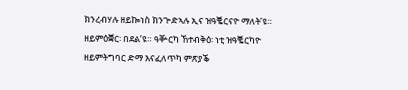ክንረብሃሉ ዘይኰነስ ክንጕድኣሉ ኢና ዝዓቘርናዮ ማለት’ዩ። ዘይምዕቛር፡ በደል’ዩ። ዓቝርካ ኸተብቅዕ፡ ነቲ ዝዓቘርካዮ ዘይምትግባር ድማ እናፈለጥካ ምጽያቕ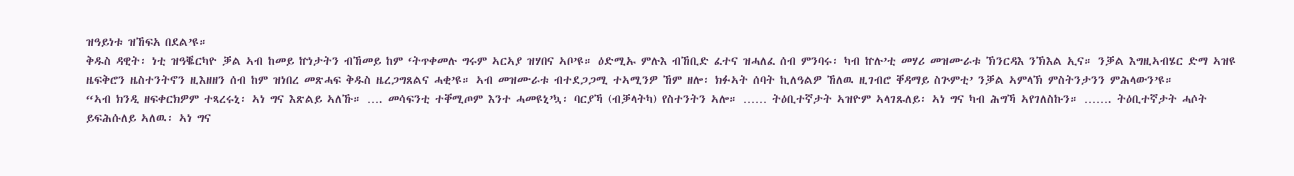ዝዓይነቱ ዝኸፍአ በደል’ዩ።
ቅዱስ ዳዊት፡ ነቲ ዝዓቘርካዮ ቓል ኣብ ከመይ ኵነታትን ብኸመይ ከም ‘ትጥቀመሉ ግሩም ኣርኣያ ዝሃበና ኣቦ’ዩ። ዕድሚኡ ምሉእ ብኸቢድ ፈተና ዝሓለፈ ሰብ ምንባሩ፡ ካብ ኵሉ’ቲ መሃሪ መዝሙራቱ ኽንርዳእ ንኽእል ኢና። ንቓል እግዚኣብሄር ድማ ኣዝዩ ዜፍቅሮን ዜስተንትኖን ዚእዘዘን ሰብ ከም ዝነበረ መጽሓፍ ቅዱስ ዜረጋግጸልና ሓቂ’ዩ። ኣብ መዝሙራቱ ብተደጋጋሚ ተኣሚንዎ ኸም ዘሎ፡ ክፉኣት ሰባት ኪለዓልዎ ኸለዉ ዚገብሮ ቐዳማይ ስጕምቲ’ ንቓል ኣምላኽ ምስትንታንን ምሕላውን’ዩ።
“ኣብ ክንዲ ዘፍቀርክዎም ተጻረሩኒ፡ ኣነ ግና እጽልይ ኣለኹ። …. መሳፍንቲ ተቐሚጦም እንተ ሓመዩኒ’ኳ፡ ባርያኻ (ብቓላትካ) የስተንትን ኣሎ። …… ትዕቢተኛታት ኣዝዮም ኣላገጹለይ፡ ኣነ ግና ካብ ሕግኻ ኣየገለስኩን። ……. ትዕቢተኛታት ሓሶት ይፍሕሱለይ ኣለዉ፡ ኣነ ግና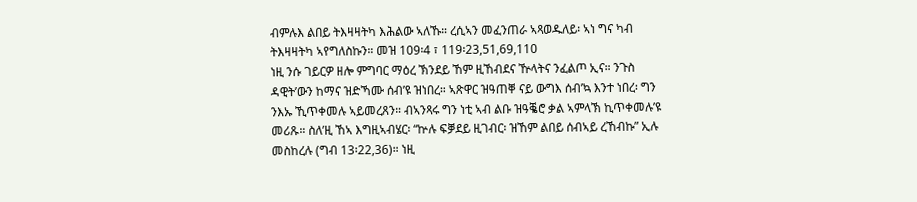ብምሉእ ልበይ ትእዛዛትካ እሕልው ኣለኹ። ረሲኣን መፈንጠራ ኣጻወዱለይ፡ ኣነ ግና ካብ ትእዛዛትካ ኣየግለስኩን። መዝ 109፡4 ፣ 119፡23,51,69,110
ነዚ ንሱ ገይርዎ ዘሎ ምግባር ማዕረ ኽንደይ ኸም ዚኸብደና ዅላትና ንፈልጦ ኢና። ንጉስ ዳዊት’ውን ከማና ዝድኻሙ ሰብ’ዩ ዝነበረ። ኣጽዋር ዝዓጠቐ ናይ ውግእ ሰብ’ኳ እንተ ነበረ፡ ግን ንእኡ ኺጥቀመሉ ኣይመረጸን። ብኣንጻሩ ግን ነቲ ኣብ ልቡ ዝዓቘሮ ቃል ኣምላኽ ኪጥቀመሉ’ዩ መሪጹ። ስለ’ዚ ኸኣ እግዚኣብሄር፡ “ኵሉ ፍቓደይ ዚገብር፡ ዝኸም ልበይ ሰብኣይ ረኸብኩ” ኢሉ መስከረሉ (ግብ 13፡22,36)። ነዚ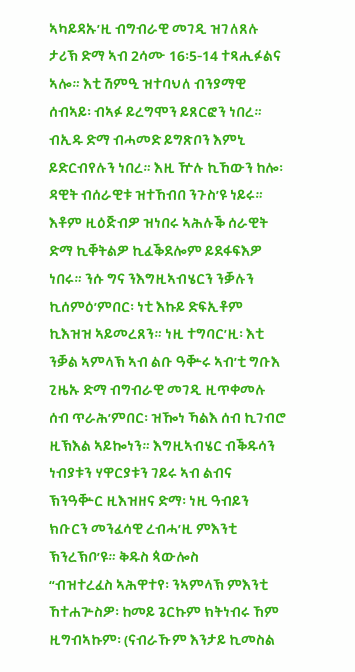ኣካይዳኡ’ዚ ብግብራዊ መገዲ ዝገለጸሉ ታሪኽ ድማ ኣብ 2ሳሙ 16፡5-14 ተጻሒፉልና ኣሎ። እቲ ሽምዒ ዝተባህለ ብንያማዊ ሰብኣይ፡ ብኣፉ ይረግሞን ይጸርፎን ነበረ። ብኢዱ ድማ ብሓመድ ይግጽቦን እምኒ ይድርብየሉን ነበረ። እዚ ዅሉ ኪኸውን ከሎ፡ ዳዊት ብሰራዊቱ ዝተኸብበ ንጉስ’ዩ ነይሩ። እቶም ዚዕጅብዎ ዝነበሩ ኣሕሉቕ ሰራዊት ድማ ኪቐትልዎ ኪፈቕደሎም ይደፋፍእዎ ነበሩ። ንሱ ግና ንእግዚኣብሄርን ንቓሉን ኪሰምዕ’ምበር፡ ነቲ እኩይ ድፍኢቶም ኪእዝዝ ኣይመረጸን። ነዚ ተግባር’ዚ፡ እቲ ንቓል ኣምላኽ ኣብ ልቡ ዓቝሩ ኣብ’ቲ ግቡእ ጊዜኡ ድማ ብግብራዊ መገዲ ዚጥቀመሉ ሰብ ጥራሕ’ምበር፡ ዝዀነ ኻልእ ሰብ ኪገብሮ ዚኽእል ኣይኰነን። እግዚኣብሄር ብቕዱሳን ነብያቱን ሃዋርያቱን ገይሩ ኣብ ልብና ኽንዓቝር ዚእዝዘና ድማ፡ ነዚ ዓብይን ክቡርን መንፈሳዊ ረብሓ’ዚ ምእንቲ ኽንረኽቦ’ዩ። ቅዱስ ጳውሎስ
“ብዝተረፈስ ኣሕዋተየ፡ ንኣምላኽ ምእንቲ ኸተሐጕስዎ፡ ከመይ ጌርኩም ክትነብሩ ኸም ዚግብኣኩም፡ (ናብራኹም እንታይ ኪመስል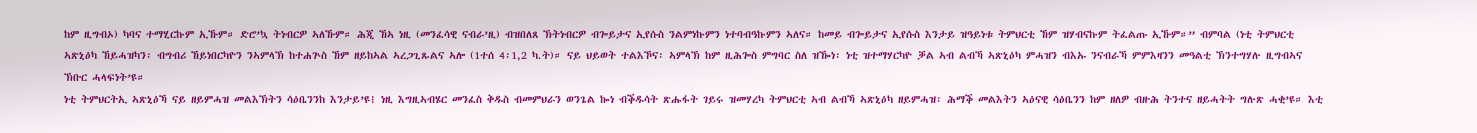ከም ዚግብኦ) ካባና ተማሂርኩም ኢኹም። ድሮ’ኳ ትነብርዎ ኣለኹም። ሕጂ ኸኣ ነዚ (መንፈሳዊ ናብራ’ዚ) ብዝበለጸ ኽትነብርዎ ብጐይታና ኢየሱስ ንልምነኩምን ነተባብዓኩምን ኣለና። ከመይ ብጐይታና ኢየሱስ እንታይ ዝዓይነቱ ትምህርቲ ኸም ዝሃብናኩም ትፈልጡ ኢኹም።” ብምባል (ነቲ ትምህርቲ ኣጽኒዕካ ኸይሓዝካን፡ ብግብሪ ኸይነበርካዮን ንኣምላኽ ከተሐጕስ ኸም ዘይከኣል ኣረጋጊጹልና ኣሎ (1ተሰ 4፡1,2 ካ.ት)። ናይ ህይወት ተልእኾና፡ ኣምላኽ ከም ዚሕጐስ ምግባር ስለ ዝዀነ፡ ነቲ ዝተማሃርካዮ ቓል ኣብ ልብኻ ኣጽኒዕካ ምሓዝን ብእኡ ንናብራኻ ምምእዛንን መዓልቲ ኽንተግሃሉ ዚግብኣና ኽቡር ሓላፍነት’ዩ።
ነቲ ትምህርትኢ ኣጽኒዕኻ ናይ ዘይምሓዝ መልእኽትን ሳዕቤንንከ እንታይ’ዩ፧ ነዚ እግዚኣብሄር መንፈስ ቅዱስ ብመምህራን ወንጌል ኰነ ብቕዱሳት ጽሑፋት ገይሩ ዝመሃረካ ትምህርቲ ኣብ ልብኻ ኣጽኒዕካ ዘይምሓዝ፡ ሕማቕ መልእትን ኣዕናዊ ሳዕቤንን ከም ዘለዎ ብዙሕ ትንተና ዘይሓትት ግሉጽ ሓቂ’ዩ። እቲ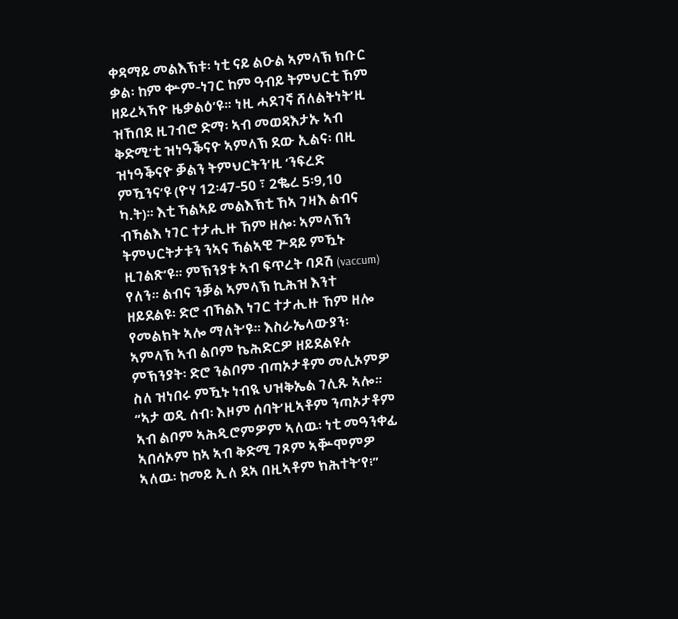ቀዳማይ መልእኽቱ፡ ነቲ ናይ ልዑል ኣምላኽ ክቡር ቃል፡ ከም ቍም-ነገር ከም ዓብይ ትምህርቲ ኸም ዘይረኣኻዮ ዜቃልዕ’ዩ። ነዚ ሓደገኛ ሸለልትነት’ዚ ዝኸበደ ዚገብሮ ድማ፡ ኣብ መወዳእታኡ ኣብ ቅድሚ’ቲ ዝነዓቕናዮ ኣምላኽ ደው ኢልና፡ በዚ ዝነዓቕናዮ ቓልን ትምህርትን’ዚ ‘ንፍረድ ምዃንና’ዩ (ዮሃ 12፡47-50 ፣ 2ቈረ 5፡9,10 ካ.ት)። እቲ ኻልኣይ መልእኽቲ ኸኣ ገዛእ ልብና ብኻልእ ነገር ተታሒዙ ኸም ዘሎ፡ ኣምላኽን ትምህርትታቱን ንኣና ኻልኣዊ ጕዳይ ምዃኑ ዚገልጽ’ዩ። ምኽንያቱ ኣብ ፍጥረት ባዶሽ (vaccum) የለን። ልብና ንቓል ኣምላኽ ኪሕዝ እንተ ዘይደልዩ፡ ድሮ ብኻልእ ነገር ተታሒዙ ኸም ዘሎ የመልክት ኣሎ ማለት’ዩ። እስራኤላውያን፡ ኣምላኽ ኣብ ልቦም ኬሕድርዎ ዘይደልዩሉ ምኽንያት፡ ድሮ ንልቦም ብጣኦታቶም መሊኦምዎ ስለ ዝነበሩ ምዃኑ ነብዪ ህዝቅኤል ገሊጹ ኣሎ።
“ኣታ ወዲ ሰብ፡ እዞም ሰባት’ዚኣቶም ንጣኦታቶም ኣብ ልቦም ኣሕዲሮምዎም ኣለዉ፡ ነቲ መዓንቀፊ ኣበሳኦም ከኣ ኣብ ቅድሚ ገጾም ኣቝሞምዎ ኣለዉ፡ ከመይ ኢለ ደኣ በዚኣቶም ክሕተት’የ፧”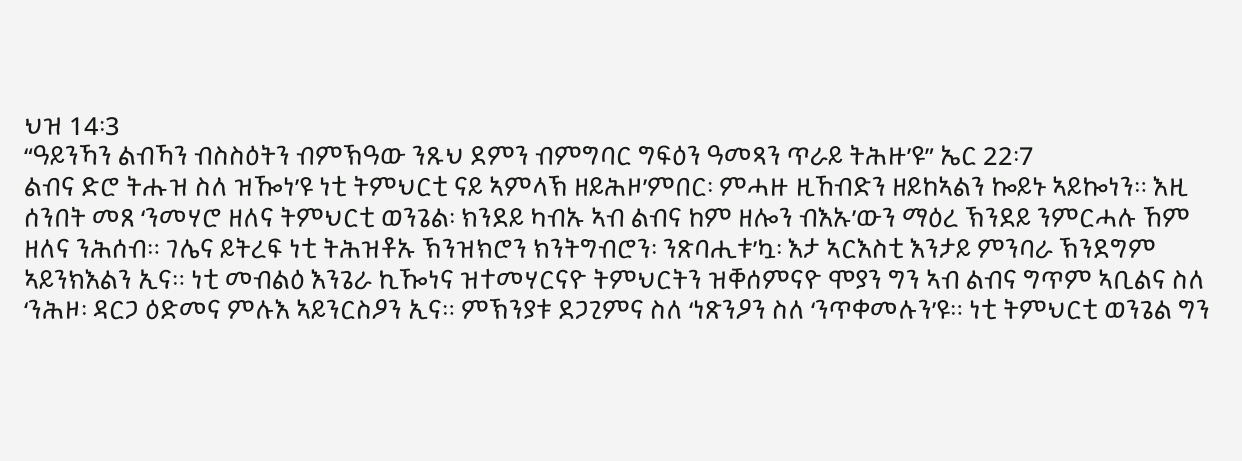ህዝ 14፡3
“ዓይንኻን ልብኻን ብስስዕትን ብምኽዓው ንጹህ ደምን ብምግባር ግፍዕን ዓመጻን ጥራይ ትሕዙ’ዩ” ኤር 22፡7
ልብና ድሮ ትሑዝ ስለ ዝዀነ’ዩ ነቲ ትምህርቲ ናይ ኣምላኽ ዘይሕዞ’ምበር፡ ምሓዙ ዚኸብድን ዘይከኣልን ኰይኑ ኣይኰነን። እዚ ሰንበት መጸ ‘ንመሃሮ ዘለና ትምህርቲ ወንጌል፡ ክንደይ ካብኡ ኣብ ልብና ከም ዘሎን ብእኡ’ውን ማዕረ ኽንደይ ንምርሓሉ ኸም ዘለና ንሕሰብ። ገሌና ይትረፍ ነቲ ትሕዝቶኡ ኽንዝክሮን ክንትግብሮን፡ ንጽባሒቱ’ኳ፡ እታ ኣርእስቲ እንታይ ምንባራ ኽንደግም ኣይንክእልን ኢና። ነቲ መብልዕ እንጌራ ኪዀነና ዝተመሃርናዮ ትምህርትን ዝቐሰምናዮ ሞያን ግን ኣብ ልብና ግጥም ኣቢልና ስለ ‘ንሕዞ፡ ዳርጋ ዕድመና ምሉእ ኣይንርስዖን ኢና። ምኽንያቱ ደጋጊምና ስለ ‘ነጽንዖን ስለ ‘ንጥቀመሉን’ዩ። ነቲ ትምህርቲ ወንጌል ግን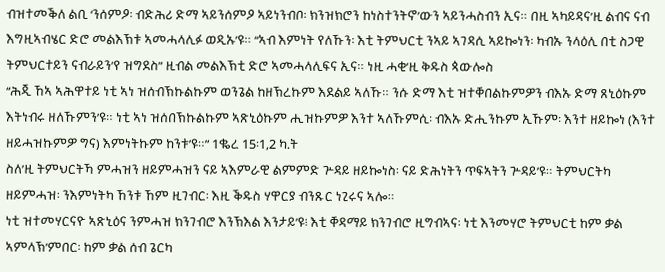ብዝተመቕለ ልቢ ‘ንሰምዖ፡ ብድሕሪ ድማ ኣይንሰምዖ ኣይነንብቦ፡ ክንዝክሮን ከነስተንትኖ’ውን ኣይንሓስብን ኢና። በዚ ኣካይዳና’ዚ ልብና ናብ እግዚኣብሄር ድሮ መልእኽቱ ኣመሓላሊፉ ወዲኡ’ዩ። “ኣብ እምነት የለኹን፡ እቲ ትምህርቲ ንኣይ ኣገዳሲ ኣይኰነን፡ ካብኡ ንላዕሊ በቲ ስጋዊ ትምህርተይን ናብራይን’የ ዝግደስ” ዚብል መልእኽቲ ድሮ ኣመሓላሊፍና ኢና። ነዚ ሓቂ’ዚ ቅዱስ ጳውሎስ
“ሕጂ ኸኣ ኣሕዋተይ ነቲ ኣነ ዝሰብኽኩልኩም ወንጌል ከዘኽረኩም እደልይ ኣለኹ። ንሱ ድማ እቲ ዝተቐበልኩምዎን ብእኡ ድማ ጸኒዕኩም እትነብሩ ዘለኹምን’ዩ። ነቲ ኣነ ዝሰበኽኩልኩም ኣጽኒዕኩም ሒዝኩምዎ እንተ ኣለኹምሲ፡ ብእኡ ድሒንኩም ኢኹም፡ እንተ ዘይኰነ (እንተ ዘይሓዝኩምዎ ግና) እምነትኩም ከንቱ’ዩ።” 1ቈረ 15፡1,2 ካ.ት
ስለ’ዚ ትምህርትኻ ምሓዝን ዘይምሓዝን ናይ ኣእምራዊ ልምምድ ጕዳይ ዘይኰነስ፡ ናይ ድሕነትን ጥፍኣትን ጕዳይ’ዩ። ትምህርትካ ዘይምሓዝ፡ ንእምነትካ ኸንቱ ኸም ዚገብር፡ እዚ ቕዱስ ሃዋርያ ብንጹር ነጊሩና ኣሎ።
ነቲ ዝተመሃርናዮ ኣጽኒዕና ንምሓዝ ክንገብሮ እንኽእል እንታይ’ዩ፧ እቲ ቐዳማይ ክንገብሮ ዚግብኣና፡ ነቲ እንመሃሮ ትምህርቲ ከም ቃል ኣምላኽ’ምበር፡ ከም ቃል ሰብ ጌርካ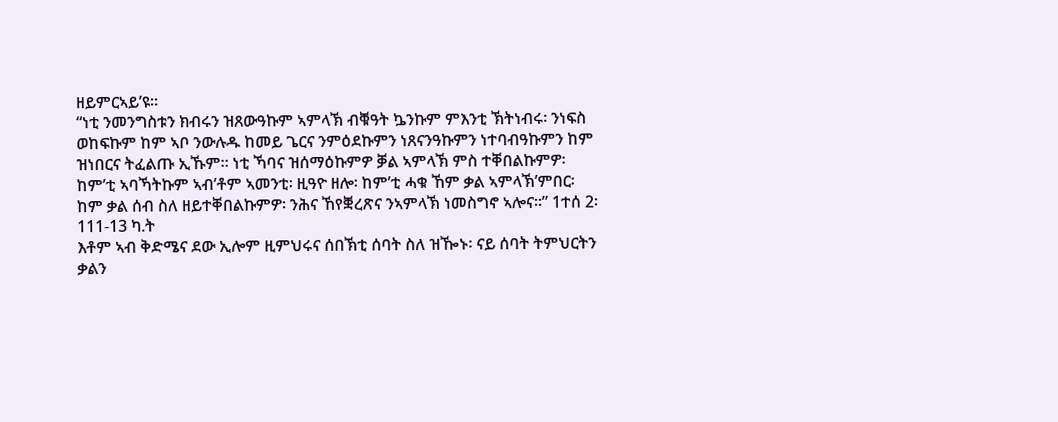ዘይምርኣይ’ዩ።
“ነቲ ንመንግስቱን ክብሩን ዝጸውዓኩም ኣምላኽ ብቑዓት ኴንኩም ምእንቲ ኽትነብሩ፡ ንነፍስ ወከፍኩም ከም ኣቦ ንውሉዱ ከመይ ጌርና ንምዕደኩምን ነጸናንዓኩምን ነተባብዓኩምን ከም ዝነበርና ትፈልጡ ኢኹም። ነቲ ኻባና ዝሰማዕኩምዎ ቓል ኣምላኽ ምስ ተቐበልኩምዎ፡ ከም’ቲ ኣባኻትኩም ኣብ’ቶም ኣመንቲ፡ ዚዓዮ ዘሎ፡ ከም’ቲ ሓቁ ኸም ቃል ኣምላኽ’ምበር፡ ከም ቃል ሰብ ስለ ዘይተቐበልኩምዎ፡ ንሕና ኸየቛረጽና ንኣምላኽ ነመስግኖ ኣሎና።” 1ተሰ 2፡111-13 ካ.ት
እቶም ኣብ ቅድሜና ደው ኢሎም ዚምህሩና ሰበኽቲ ሰባት ስለ ዝዀኑ፡ ናይ ሰባት ትምህርትን ቃልን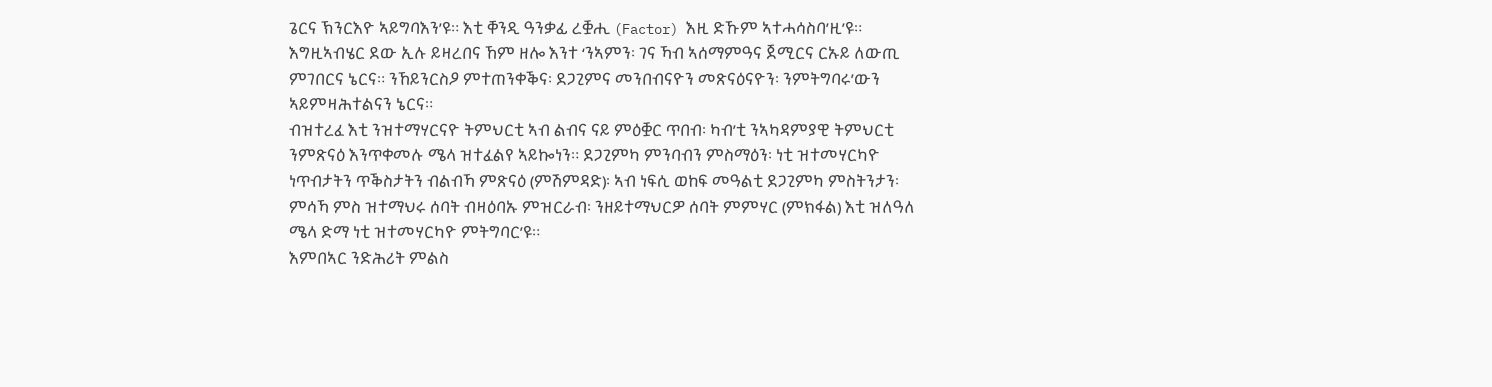ጌርና ኽንርእዮ ኣይግባእን’ዩ። እቲ ቐንዲ ዓንቃፊ ረቛሒ (Factor) እዚ ድኹም ኣተሓሳስባ’ዚ’ዩ። እግዚኣብሄር ደው ኢሉ ይዛረበና ኸም ዘሎ እንተ ‘ንኣምን፡ ገና ኻብ ኣሰማምዓና ጀሚርና ርኡይ ለውጢ ምገበርና ኔርና። ንኸይንርስዖ ምተጠንቀቕና፡ ደጋጊምና መንበብናዮን መጽናዕናዮን፡ ንምትግባሩ’ውን ኣይምዛሕተልናን ኔርና።
ብዝተረፈ እቲ ንዝተማሃርናዮ ትምህርቲ ኣብ ልብና ናይ ምዕቛር ጥበብ፡ ካብ’ቲ ንኣካዳምያዊ ትምህርቲ ንምጽናዕ እንጥቀመሉ ሜላ ዝተፈልየ ኣይኰነን። ደጋጊምካ ምንባብን ምስማዕን፡ ነቲ ዝተመሃርካዮ ነጥብታትን ጥቕስታትን ብልብኻ ምጽናዕ (ምሽምዳድ)፡ ኣብ ነፍሲ ወከፍ መዓልቲ ደጋጊምካ ምስትንታን፡ ምሳኻ ምስ ዝተማህሩ ሰባት ብዛዕባኡ ምዝርራብ፡ ንዘይተማህርዎ ሰባት ምምሃር (ምክፋል) እቲ ዝለዓለ ሜላ ድማ ነቲ ዝተመሃርካዮ ምትግባር’ዩ።
እምበኣር ንድሕሪት ምልስ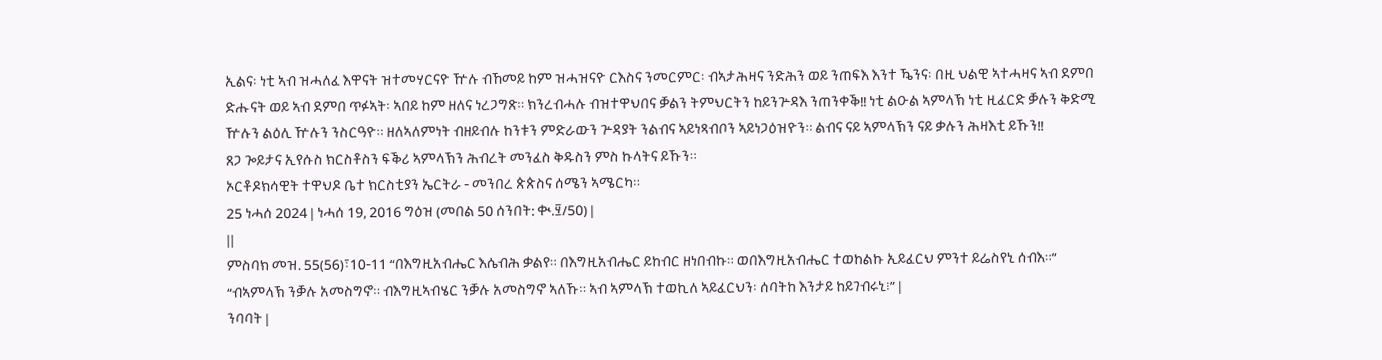ኢልና፡ ነቲ ኣብ ዝሓለፈ እዋናት ዝተመሃርናዮ ዅሉ ብኸመይ ከም ዝሓዝናዮ ርእስና ንመርምር፡ ብኣታሕዛና ንድሕን ወይ ንጠፍእ እንተ ዄንና፡ በዚ ህልዊ ኣተሓዛና ኣብ ደምበ ድሑናት ወይ ኣብ ደምበ ጥፉኣት፡ ኣበይ ከም ዘለና ነረጋግጽ። ክንረብሓሉ ብዝተዋህበና ቓልን ትምህርትን ከይንጕዳእ ንጠንቀቕ!! ነቲ ልዑል ኣምላኽ ነቲ ዚፈርድ ቓሉን ቅድሚ ዅሉን ልዕሊ ዅሉን ንስርዓዮ። ዘለኣለምነት ብዘይብሉ ከንቱን ምድራውን ጕዳያት ንልብና ኣይነጻብቦን ኣይነጋዕዝዮን። ልብና ናይ ኣምላኽን ናይ ቃሉን ሕዛእቲ ይኹን!!
ጸጋ ጐይታና ኢየሱስ ክርስቶስን ፍቕሪ ኣምላኽን ሕብረት መንፈስ ቅዱስን ምስ ኩላትና ይኹን።
ኦርቶዶክሳዊት ተዋህዶ ቤተ ክርስቲያን ኤርትራ - መንበረ ጵጵስና ሰሜን ኣሜርካ።
25 ነሓሰ 2024 | ነሓሰ 19, 2016 ግዕዝ (መበል 50 ሰንበት: ቊ.፶/50) |
||
ምስባክ መዝ. 55(56)፣10-11 “በእግዚአብሔር እሴብሕ ቃልየ። በእግዚአብሔር ይከብር ዘነበብኩ። ወበእግዚአብሔር ተወከልኩ ኢይፈርህ ምንተ ይሬስየኒ ሰብእ።” “ብኣምላኽ ንቓሉ አመስግኖ። ብእግዚኣብሄር ንቓሉ አመስግኖ ኣለኹ። ኣብ ኣምላኽ ተወኪለ ኣይፈርህን፡ ሰባትከ እንታይ ከይገብሩኒ፧” |
ንባባት |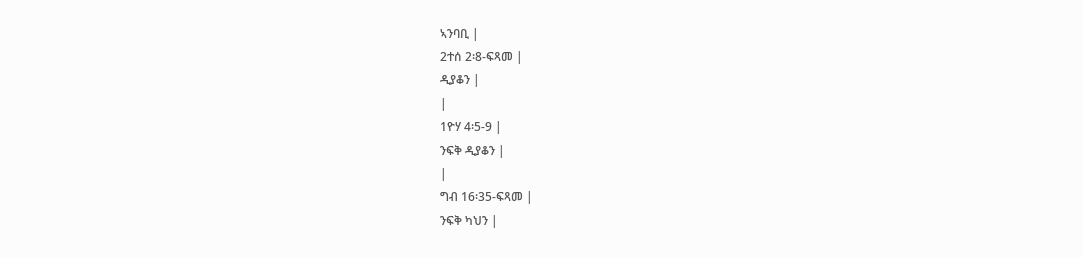ኣንባቢ |
2ተሰ 2፡8-ፍጻመ |
ዲያቆን |
|
1ዮሃ 4፡5-9 |
ንፍቅ ዲያቆን |
|
ግብ 16፡35-ፍጻመ |
ንፍቅ ካህን |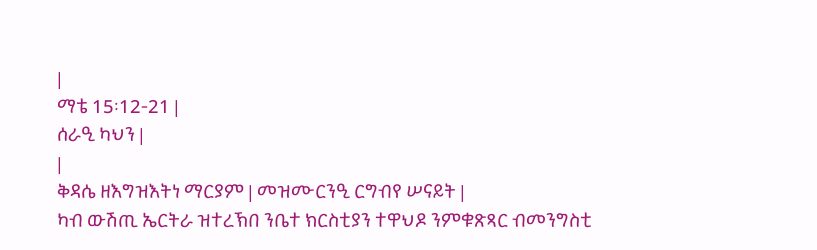|
ማቴ 15፡12-21 |
ሰራዒ ካህን |
|
ቅዳሴ ዘእግዝእትነ ማርያም | መዝሙርንዒ ርግብየ ሠናይት |
ካብ ውሽጢ ኤርትራ ዝተረኽበ ንቤተ ክርስቲያን ተዋህዶ ንምቁጽጻር ብመንግስቲ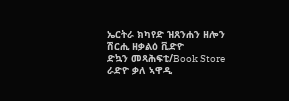ኤርትራ ክካየድ ዝጸንሐን ዘሎን ሽርሒ ዘቃልዕ ቪድዮ
ድኳን መጻሕፍቲ/Book Store
ራድዮ ቃለ ኣዋዲ